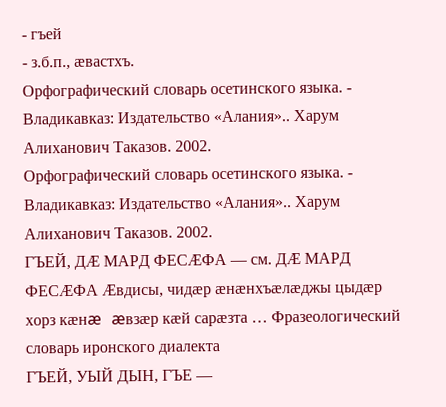- гъей
- з.б.п., æвастхъ.
Орфографический словарь осетинского языка. - Владикавказ: Издательство «Алания».. Харум Алиханович Таказов. 2002.
Орфографический словарь осетинского языка. - Владикавказ: Издательство «Алания».. Харум Алиханович Таказов. 2002.
ГЪЕЙ, ДÆ МАРД ФЕСÆФА — см. ДÆ МАРД ФЕСÆФА Æвдисы, чидæр æнæнхъæлæджы цыдæр хорз кæнæ æвзæр кæй сарæзта … Фразеологический словарь иронского диалекта
ГЪЕЙ, УЫЙ ДЫН, ГЪЕ —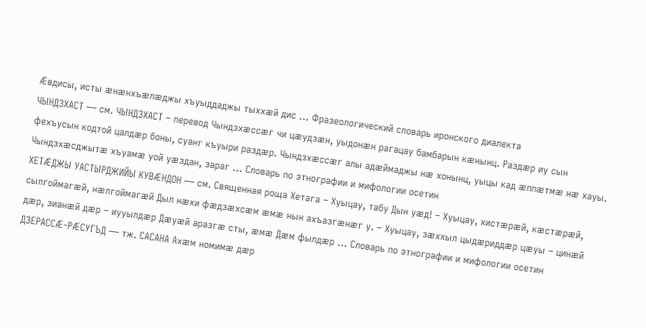Æвдисы, исты æнæнхъæлæджы хъуыддаджы тыххæй дис … Фразеологический словарь иронского диалекта
ЧЫНДЗХАСТ — см. ЧЫНДЗХАСТ – перевод Чындзхæссæг чи цæудзæн, уыдонæн рагацау бамбарын кæнынц. Раздæр иу сын фехъусын кодтой цалдæр боны, суанг къуыри раздæр. Чындзхæссæг алы адæймаджы нæ хонынц, уыцы кад æппæтмæ нæ хауы. Чындзхæсджытæ хъуамæ уой уæздан, зараг … Словарь по этнографии и мифологии осетин
ХЕТÆДЖЫ УАСТЫРДЖИЙЫ КУВÆНДОН — см. Священная роща Хетага – Хуыцау, табу Дын уæд! – Хуыцау, хистæрæй, кæстæрæй, сылгоймагæй, нæлгоймагæй Дыл нæхи фæдзæхсæм æмæ нын ахъазгæнæг у. – Хуыцау, зæххыл цыдæриддæр цæуы – цинæй дæр, зианæй дæр – иууылдæр Дæуæй аразгæ сты, æмæ Дæм фылдæр … Словарь по этнографии и мифологии осетин
ДЗЕРАССÆ-РÆСУГЪД — тж. САСАНА Ахæм номимæ дæр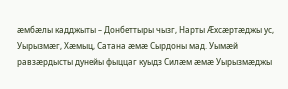æмбæлы кадджыты – Донбеттыры чызг, Нарты Æхсæртæджы ус, Уырызмæг, Хæмыц, Сатана æмæ Сырдоны мад. Уымæй равзæрдысты дунейы фыццаг куыдз Силæм æмæ Уырызмæджы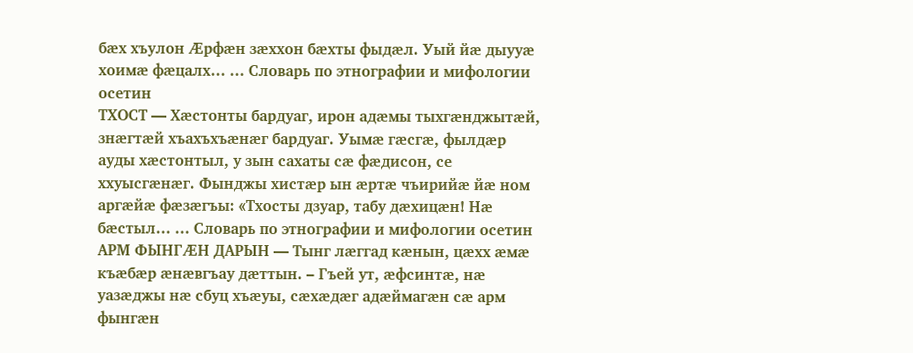бæх хъулон Æрфæн зæххон бæхты фыдæл. Уый йæ дыууæ хоимæ фæцалх… … Словарь по этнографии и мифологии осетин
ТХОСТ — Хæстонты бардуаг, ирон адæмы тыхгæнджытæй, знæгтæй хъахъхъæнæг бардуаг. Уымæ гæсгæ, фылдæр ауды хæстонтыл, у зын сахаты сæ фæдисон, се ххуысгæнæг. Фынджы хистæр ын æртæ чъирийæ йæ ном аргæйæ фæзæгъы: «Тхосты дзуар, табу дæхицæн! Нæ бæстыл… … Словарь по этнографии и мифологии осетин
АРМ ФЫНГÆН ДАРЫН — Тынг лæггад кæнын, цæхх æмæ къæбæр æнæвгъау дæттын. – Гъей ут, æфсинтæ, нæ уазæджы нæ сбуц хъæуы, сæхæдæг адæймагæн сæ арм фынгæн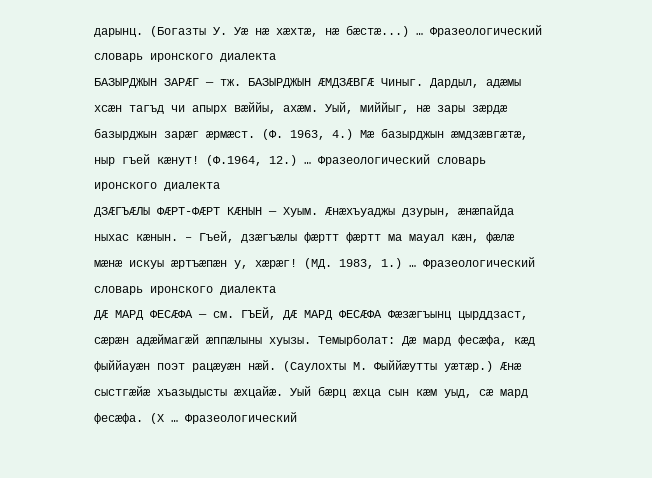дарынц. (Богазты У. Уæ нæ хæхтæ, нæ бæстæ...) … Фразеологический словарь иронского диалекта
БАЗЫРДЖЫН ЗАРÆГ — тж. БАЗЫРДЖЫН ÆМДЗÆВГÆ Чиныг. Дардыл, адæмы хсæн тагъд чи апырх вæййы, ахæм. Уый, миййыг, нæ зары зæрдæ базырджын зарæг æрмæст. (Ф. 1963, 4.) Мæ базырджын æмдзæвгæтæ, ныр гъей кæнут! (Ф.1964, 12.) … Фразеологический словарь иронского диалекта
ДЗÆГЪÆЛЫ ФÆРТ-ФÆРТ КÆНЫН — Хуым. Æнæхъуаджы дзурын, æнæпайда ныхас кæнын. – Гъей, дзæгъæлы фæртт фæртт ма мауал кæн, фæлæ мæнæ искуы æртъæпæн у, хæрæг! (МД. 1983, 1.) … Фразеологический словарь иронского диалекта
ДÆ МАРД ФЕСÆФА — см. ГЪЕЙ, ДÆ МАРД ФЕСÆФА Фæзæгъынц цырддзаст, сæрæн адæймагæй æппæлыны хуызы. Темырболат: Дæ мард фесæфа, кæд фыййауæн поэт рацæуæн нæй. (Саулохты М. Фыййæутты уæтæр.) Æнæ сыстгæйæ хъазыдысты æхцайæ. Уый бæрц æхца сын кæм уыд, сæ мард фесæфа. (Х … Фразеологический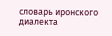словарь иронского диалекта